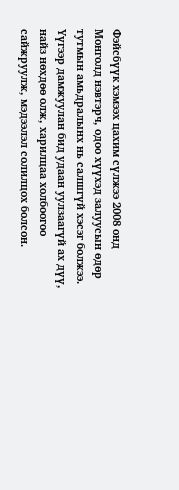Фэйсбүүк хэмээх цахим сүлжээ 2008 онд Монголд нэвтэрч, одоо хүүхэд залуусын өдөр тутмын амьдралынх нь салшгүй хэсэг болжээ. Үүгээр дамжуулан бид удаан уулзаагүй ах дүү, найз нөхдөө олж, харилцаа холбоогоо сайжруулж, мэдээлэл солилцох болсон.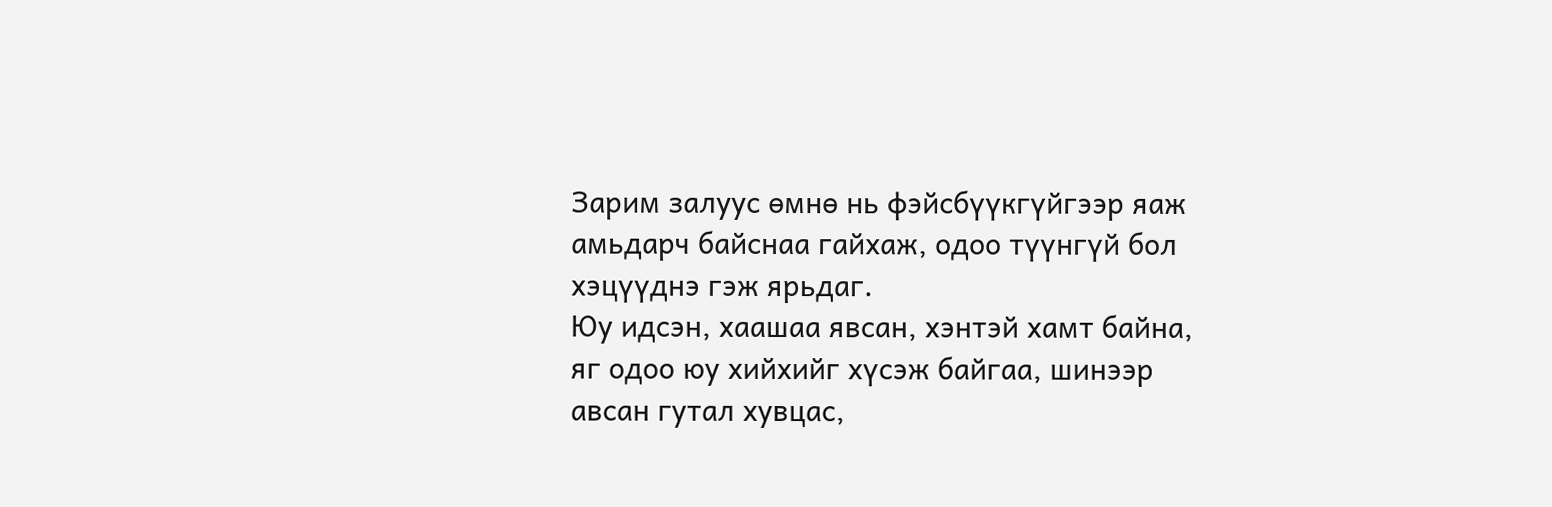Зарим залуус өмнө нь фэйсбүүкгүйгээр яаж амьдарч байснаа гайхаж, одоо түүнгүй бол хэцүүднэ гэж ярьдаг.
Юу идсэн, хаашаа явсан, хэнтэй хамт байна, яг одоо юу хийхийг хүсэж байгаа, шинээр авсан гутал хувцас,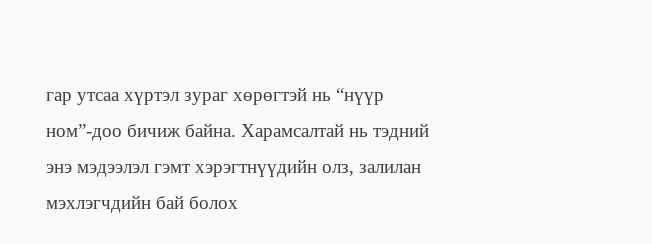гар утсаа хүртэл зураг хөрөгтэй нь “нүүр ном”-доо бичиж байна. Харамсалтай нь тэдний энэ мэдээлэл гэмт хэрэгтнүүдийн олз, залилан мэхлэгчдийн бай болох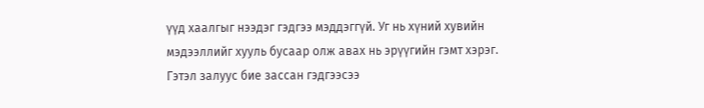үүд хаалгыг нээдэг гэдгээ мэддэггүй. Уг нь хүний хувийн мэдээллийг хууль бусаар олж авах нь эрүүгийн гэмт хэрэг.
Гэтэл залуус бие зассан гэдгээсээ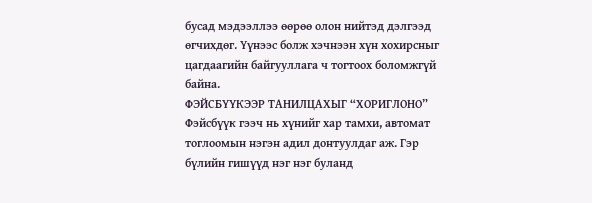бусад мэдээллээ өөрөө олон нийтэд дэлгээд өгчихдөг. Үүнээс болж хэчнээн хүн хохирсныг цагдаагийн байгууллага ч тогтоох боломжгүй байна.
ФЭЙСБҮҮКЭЭР ТАНИЛЦАХЫГ “ХОРИГЛОНО”
Фэйсбүүк гээч нь хүнийг хар тамхи, автомат тоглоомын нэгэн адил донтуулдаг аж. Гэр бүлийн гишүүд нэг нэг буланд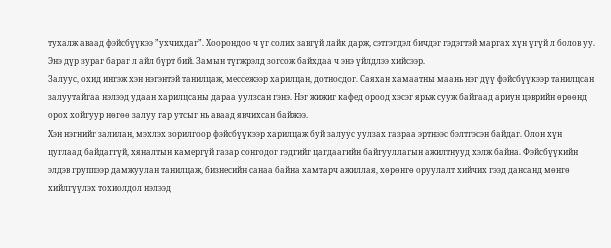тухалж аваад фэйсбүүкээ ”ухчихдаг”. Хоорондоо ч үг солих завгүй лайк дарж, сэтгэгдэл бичдэг гэдэгтэй маргах хүн үгүй л болов уу. Энэ дүр зураг бараг л айл бүрт бий. Замын түгжрэлд зогсож байхдаа ч энэ үйлдлээ хийсээр.
Залуус, охид ингэж хэн нэгэнтэй танилцаж, мессежээр харилцан, дотносдог. Саяхан хамаатны маань нэг дүү фэйсбүүкээр танилцсан залуутайгаа нэлээд удаан харилцсаны дараа уулзсан гэнэ. Нэг жижиг кафед ороод хэсэг ярьж сууж байгаад ариун цэврийн өрөөнд орох хойгуур нөгөө залуу гар утсыг нь аваад явчихсан байжээ.
Хэн нэгнийг залилан, мэхлэх зорилгоор фэйсбүүкээр харилцаж буй залуус уулзах газраа эртнээс бэлтгэсэн байдаг. Олон хүн цуглаад байдаггүй, хяналтын камергүй газар сонгодог гэдгийг цагдаагийн байгууллагын ажилтнууд хэлж байна. Фэйсбүүкийн элдэв группээр дамжуулан танилцаж, бизнесийн санаа байна хамтарч ажиллая, хөрөнгө оруулалт хийчих гээд дансанд мөнгө хийлгүүлэх тохиолдол нэлээд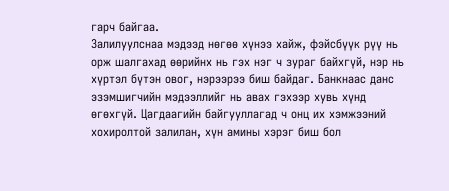гарч байгаа.
Залилуулснаа мэдээд нөгөө хүнээ хайж, фэйсбүүк рүү нь орж шалгахад өөрийнх нь гэх нэг ч зураг байхгүй, нэр нь хүртэл бүтэн овог, нэрээрээ биш байдаг. Банкнаас данс эзэмшигчийн мэдээллийг нь авах гэхээр хувь хүнд өгөхгүй. Цагдаагийн байгууллагад ч онц их хэмжээний хохиролтой залилан, хүн амины хэрэг биш бол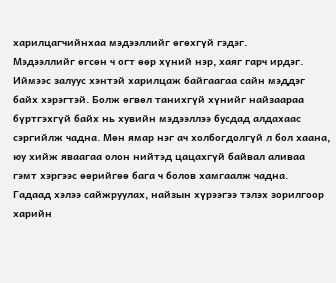харилцагчийнхаа мэдээллийг өгөхгүй гэдэг.
Мэдээллийг өгсөн ч огт өөр хүний нэр, хаяг гарч ирдэг. Иймээс залуус хэнтэй харилцаж байгаагаа сайн мэддэг байх хэрэгтэй. Болж өгвөл танихгүй хүнийг найзаараа бүртгэхгүй байх нь хувийн мэдээллээ бусдад алдахаас сэргийлж чадна. Мөн ямар нэг ач холбогдолгүй л бол хаана, юу хийж яваагаа олон нийтэд цацахгүй байвал аливаа гэмт хэргээс өөрийгөө бага ч болов хамгаалж чадна.
Гадаад хэлээ сайжруулах, найзын хүрээгээ тэлэх зорилгоор харийн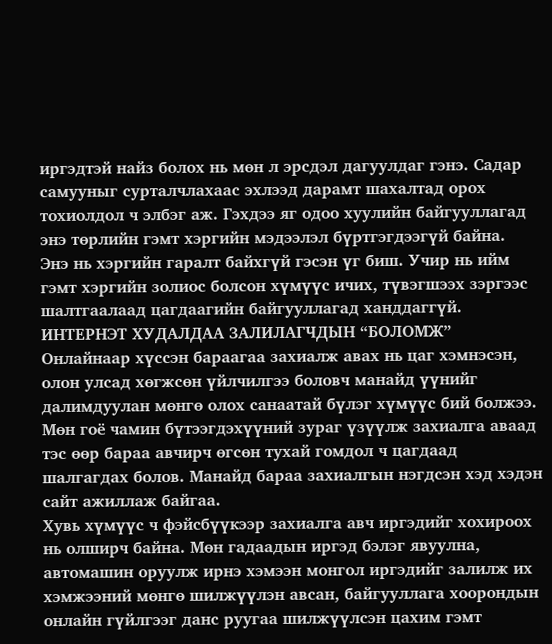иргэдтэй найз болох нь мөн л эрсдэл дагуулдаг гэнэ. Садар самууныг сурталчлахаас эхлээд дарамт шахалтад орох тохиолдол ч элбэг аж. Гэхдээ яг одоо хуулийн байгууллагад энэ төрлийн гэмт хэргийн мэдээлэл бүртгэгдээгүй байна.
Энэ нь хэргийн гаралт байхгүй гэсэн үг биш. Учир нь ийм гэмт хэргийн золиос болсон хүмүүс ичих, түвэгшээх зэргээс шалтгаалаад цагдаагийн байгууллагад ханддаггүй.
ИНТЕРНЭТ ХУДАЛДАА ЗАЛИЛАГЧДЫН “БОЛОМЖ”
Онлайнаар хүссэн бараагаа захиалж авах нь цаг хэмнэсэн, олон улсад хөгжсөн үйлчилгээ боловч манайд үүнийг далимдуулан мөнгө олох санаатай бүлэг хүмүүс бий болжээ. Мөн гоё чамин бүтээгдэхүүний зураг үзүүлж захиалга аваад тэс өөр бараа авчирч өгсөн тухай гомдол ч цагдаад шалгагдах болов. Манайд бараа захиалгын нэгдсэн хэд хэдэн сайт ажиллаж байгаа.
Хувь хүмүүс ч фэйсбүүкээр захиалга авч иргэдийг хохироох нь олширч байна. Мөн гадаадын иргэд бэлэг явуулна, автомашин оруулж ирнэ хэмээн монгол иргэдийг залилж их хэмжээний мөнгө шилжүүлэн авсан, байгууллага хоорондын онлайн гүйлгээг данс руугаа шилжүүлсэн цахим гэмт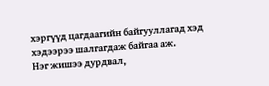хэргүүд цагдаагийн байгууллагад хэд хэдээрээ шалгагдаж байгаа аж.
Нэг жишээ дурдвал,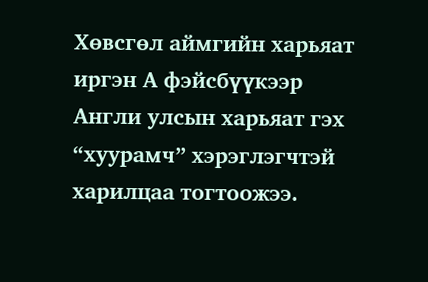Хөвсгөл аймгийн харьяат иргэн А фэйсбүүкээр Англи улсын харьяат гэх “хуурамч” хэрэглэгчтэй харилцаа тогтоожээ.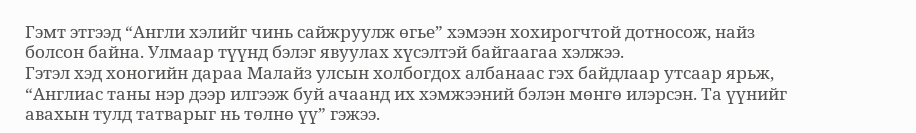Гэмт этгээд “Англи хэлийг чинь сайжруулж өгье” хэмээн хохирогчтой дотносож, найз болсон байна. Улмаар түүнд бэлэг явуулах хүсэлтэй байгаагаа хэлжээ.
Гэтэл хэд хоногийн дараа Малайз улсын холбогдох албанаас гэх байдлаар утсаар ярьж, “Англиас таны нэр дээр илгээж буй ачаанд их хэмжээний бэлэн мөнгө илэрсэн. Та үүнийг авахын тулд татварыг нь төлнө үү” гэжээ.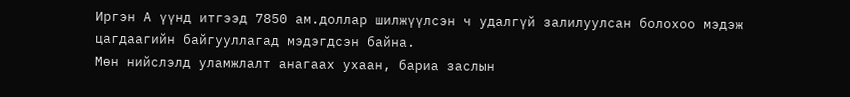Иргэн А үүнд итгээд 7850 ам.доллар шилжүүлсэн ч удалгүй залилуулсан болохоо мэдэж цагдаагийн байгууллагад мэдэгдсэн байна.
Мөн нийслэлд уламжлалт анагаах ухаан, бариа заслын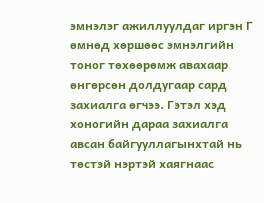эмнэлэг ажиллуулдаг иргэн Г өмнөд хөршөөс эмнэлгийн тоног төхөөрөмж авахаар өнгөрсөн долдугаар сард захиалга өгчээ. Гэтэл хэд хоногийн дараа захиалга авсан байгууллагынхтай нь төстэй нэртэй хаягнаас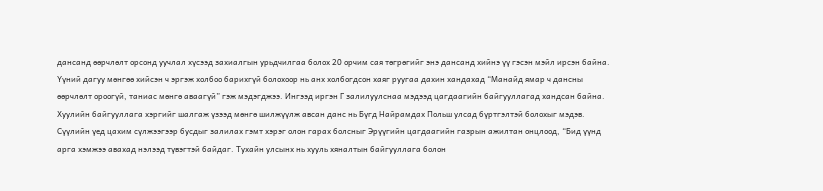дансанд өөрчлөлт орсонд уучлал хүсээд захиалгын урьдчилгаа болох 20 орчим сая төгрөгийг энэ дансанд хийнэ үү гэсэн мэйл ирсэн байна.
Үүний дагуу мөнгөө хийсэн ч эргэж холбоо барихгүй болохоор нь анх холбогдсон хаяг руугаа дахин хандахад “Манайд ямар ч дансны өөрчлөлт ороогүй, таниас мөнгө аваагүй” гэж мэдэгджээ. Ингээд иргэн Г залилуулснаа мэдээд цагдаагийн байгууллагад хандсан байна. Хуулийн байгууллага хэргийг шалгаж үзээд мөнгө шилжүүлж авсан данс нь Бүгд Найрамдах Польш улсад бүртгэлтэй болохыг мэдэв.
Сүүлийн үед цахим сүлжээгээр бусдыг залилах гэмт хэрэг олон гарах болсныг Эрүүгийн цагдаагийн газрын ажилтан онцлоод, “Бид үүнд арга хэмжээ авахад нэлээд түвэгтэй байдаг. Тухайн улсынх нь хууль хяналтын байгууллага болон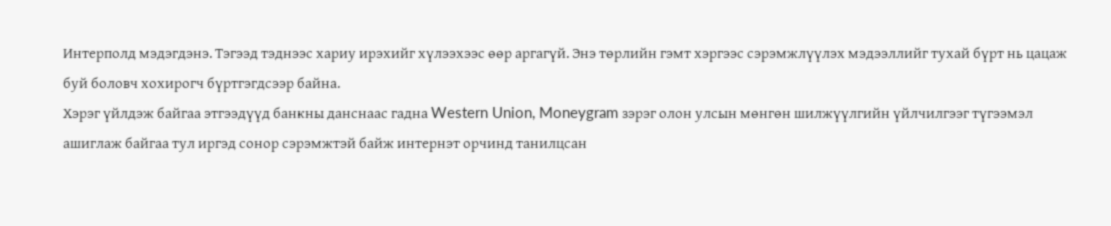Интерполд мэдэгдэнэ. Тэгээд тэднээс хариу ирэхийг хүлээхээс өөр аргагүй. Энэ төрлийн гэмт хэргээс сэрэмжлүүлэх мэдээллийг тухай бүрт нь цацаж буй боловч хохирогч бүртгэгдсээр байна.
Хэрэг үйлдэж байгаа этгээдүүд банкны данснаас гадна Western Union, Moneygram зэрэг олон улсын мөнгөн шилжүүлгийн үйлчилгээг түгээмэл ашиглаж байгаа тул иргэд сонор сэрэмжтэй байж интернэт орчинд танилцсан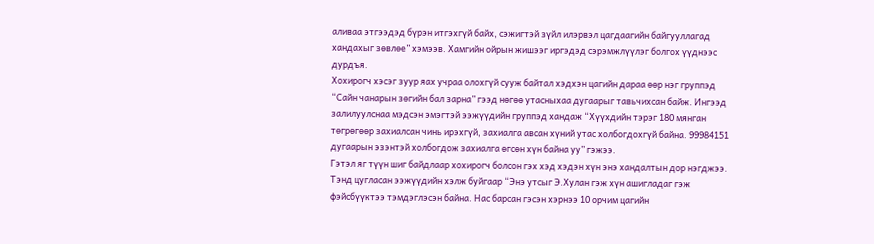аливаа этгээдэд бүрэн итгэхгүй байх, сэжигтэй зүйл илэрвэл цагдаагийн байгууллагад хандахыг зөвлөе” хэмээв. Хамгийн ойрын жишээг иргэдэд сэрэмжлүүлэг болгох үүднээс дурдъя.
Хохирогч хэсэг зуур яах учраа олохгүй сууж байтал хэдхэн цагийн дараа өөр нэг группэд “Сайн чанарын зөгийн бал зарна” гээд нөгөө утасныхаа дугаарыг тавьчихсан байж. Ингээд залилуулснаа мэдсэн эмэгтэй ээжүүдийн группэд хандаж “Хүүхдийн тэрэг 180 мянган төгрөгөөр захиалсан чинь ирэхгүй, захиалга авсан хүний утас холбогдохгүй байна. 99984151 дугаарын эзэнтэй холбогдож захиалга өгсөн хүн байна уу” гэжээ.
Гэтэл яг түүн шиг байдлаар хохирогч болсон гэх хэд хэдэн хүн энэ хандалтын дор нэгджээ. Тэнд цугласан ээжүүдийн хэлж буйгаар “Энэ утсыг Э.Хулан гэж хүн ашигладаг гэж фэйсбүүктээ тэмдэглэсэн байна. Нас барсан гэсэн хэрнээ 10 орчим цагийн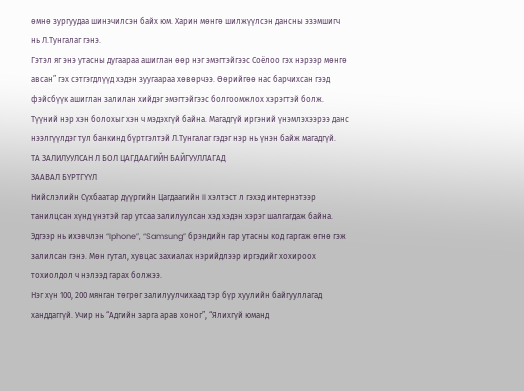өмнө зургуудаа шинэчилсэн байх юм. Харин мөнгө шилжүүлсэн дансны эзэмшигч нь Л.Тунгалаг гэнэ.
Гэтэл яг энэ утасны дугаараа ашиглан өөр нэг эмэгтэйгээс Соёлоо гэх нэрээр мөнгө авсан” гэх сэтгэгдлүүд хэдэн зуугаараа хөвөрчээ. Өөрийгөө нас барчихсан гээд фэйсбүүк ашиглан залилан хийдэг эмэгтэйгээс болгоомжлох хэрэгтэй болж.
Түүний нэр хэн болохыг хэн ч мэдэхгүй байна. Магадгүй иргэний үнэмлэхээрээ данс нээлгүүлдэг тул банкинд бүртгэлтэй Л.Тунгалаг гэдэг нэр нь үнэн байж магадгүй.
ТА ЗАЛИЛУУЛСАН Л БОЛ ЦАГДААГИЙН БАЙГУУЛЛАГАД
ЗААВАЛ БҮРТГҮҮЛ
Нийслэлийн Сүхбаатар дүүргийн Цагдаагийн II хэлтэст л гэхэд интернэтээр танилцсан хүнд үнэтэй гар утсаа залилуулсан хэд хэдэн хэрэг шалгагдаж байна. Эдгээр нь ихэвчлэн “Iphone”, “Samsung” брэндийн гар утасны код гаргаж өгнө гэж залилсан гэнэ. Мөн гутал, хувцас захиалах нэрийдлээр иргэдийг хохироох тохиолдол ч нэлээд гарах болжээ.
Нэг хүн 100, 200 мянган төгрөг залилуулчихаад тэр бүр хуулийн байгууллагад ханддаггүй. Учир нь “Адгийн зарга арав хоног”, “Ялихгүй юманд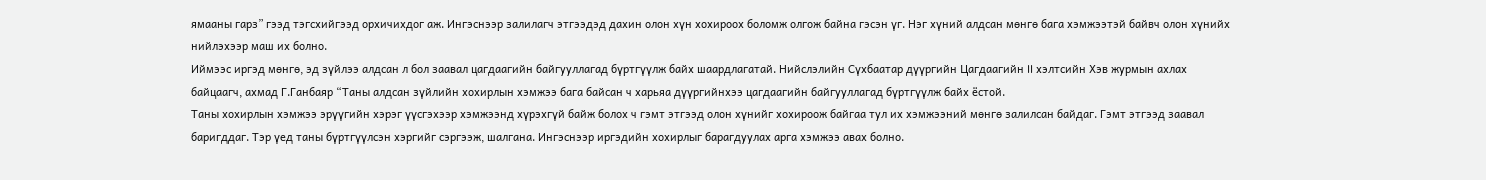ямааны гарз” гээд тэгсхийгээд орхичихдог аж. Ингэснээр залилагч этгээдэд дахин олон хүн хохироох боломж олгож байна гэсэн үг. Нэг хүний алдсан мөнгө бага хэмжээтэй байвч олон хүнийх нийлэхээр маш их болно.
Иймээс иргэд мөнгө, эд зүйлээ алдсан л бол заавал цагдаагийн байгууллагад бүртгүүлж байх шаардлагатай. Нийслэлийн Сүхбаатар дүүргийн Цагдаагийн II хэлтсийн Хэв журмын ахлах байцаагч, ахмад Г.Ганбаяр “Таны алдсан зүйлийн хохирлын хэмжээ бага байсан ч харьяа дүүргийнхээ цагдаагийн байгууллагад бүртгүүлж байх ёстой.
Таны хохирлын хэмжээ эрүүгийн хэрэг үүсгэхээр хэмжээнд хүрэхгүй байж болох ч гэмт этгээд олон хүнийг хохироож байгаа тул их хэмжээний мөнгө залилсан байдаг. Гэмт этгээд заавал баригддаг. Тэр үед таны бүртгүүлсэн хэргийг сэргээж, шалгана. Ингэснээр иргэдийн хохирлыг барагдуулах арга хэмжээ авах болно.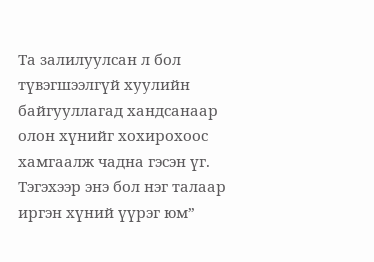Та залилуулсан л бол түвэгшээлгүй хуулийн байгууллагад хандсанаар олон хүнийг хохирохоос хамгаалж чадна гэсэн үг. Тэгэхээр энэ бол нэг талаар иргэн хүний үүрэг юм”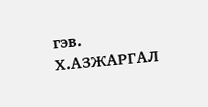гэв.
Х.АЗЖАРГАЛ